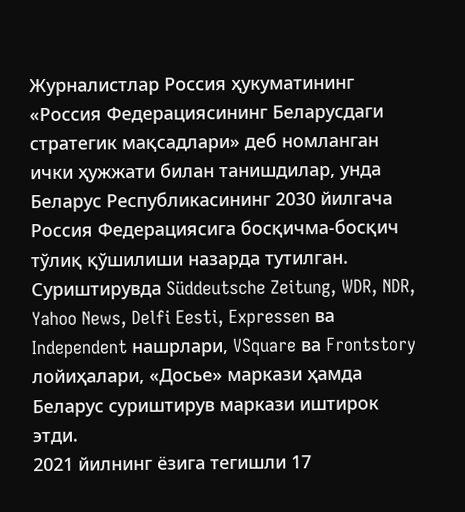Журналистлар Россия ҳукуматининг «Россия Федерациясининг Беларусдаги стратегик мақсадлари» деб номланган ички ҳужжати билан танишдилар, унда Беларус Республикасининг 2030 йилгача Россия Федерациясига босқичма-босқич тўлиқ қўшилиши назарда тутилган. Суриштирувда Süddeutsche Zeitung, WDR, NDR, Yahoo News, Delfi Eesti, Expressen ва Independent нашрлари, VSquare ва Frontstory лойиҳалари, «Досье» маркази ҳамда Беларус суриштирув маркази иштирок этди.
2021 йилнинг ёзига тегишли 17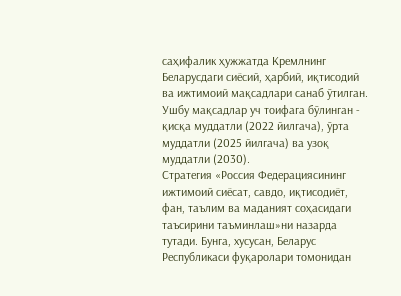саҳифалик ҳужжатда Кремлнинг Беларусдаги сиёсий, ҳарбий, иқтисодий ва ижтимоий мақсадлари санаб ўтилган. Ушбу мақсадлар уч тоифага бўлинган - қисқа муддатли (2022 йилгача), ўрта муддатли (2025 йилгача) ва узоқ муддатли (2030).
Стратегия «Россия Федерациясининг ижтимоий сиёсат, савдо, иқтисодиёт, фан, таълим ва маданият соҳасидаги таъсирини таъминлаш»ни назарда тутади. Бунга, хусусан, Беларус Республикаси фуқаролари томонидан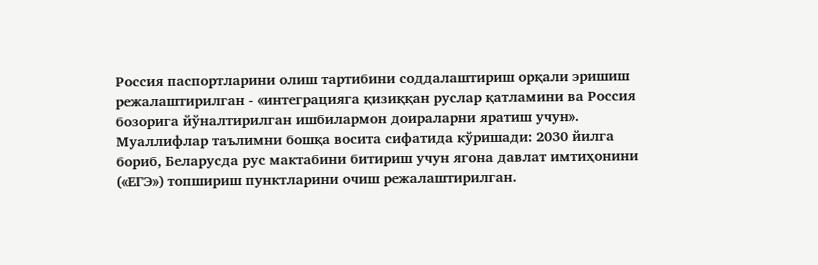Россия паспортларини олиш тартибини соддалаштириш орқали эришиш режалаштирилган - «интеграцияга қизиққан руслар қатламини ва Россия бозорига йўналтирилган ишбилармон доираларни яратиш учун». Муаллифлар таълимни бошқа восита сифатида кўришади: 2030 йилга бориб, Беларусда рус мактабини битириш учун ягона давлат имтиҳонини («ЕГЭ») топшириш пунктларини очиш режалаштирилган.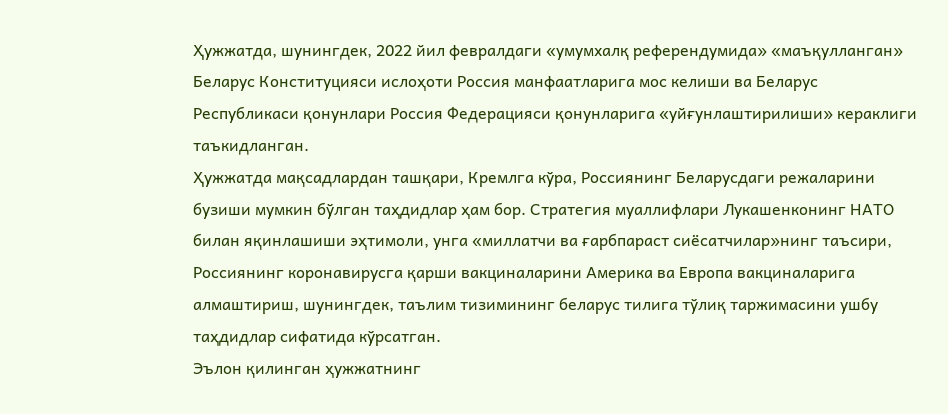Ҳужжатда, шунингдек, 2022 йил февралдаги «умумхалқ референдумида» «маъқулланган» Беларус Конституцияси ислоҳоти Россия манфаатларига мос келиши ва Беларус Республикаси қонунлари Россия Федерацияси қонунларига «уйғунлаштирилиши» кераклиги таъкидланган.
Ҳужжатда мақсадлардан ташқари, Кремлга кўра, Россиянинг Беларусдаги режаларини бузиши мумкин бўлган таҳдидлар ҳам бор. Стратегия муаллифлари Лукашенконинг НАТО билан яқинлашиши эҳтимоли, унга «миллатчи ва ғарбпараст сиёсатчилар»нинг таъсири, Россиянинг коронавирусга қарши вакциналарини Америка ва Европа вакциналарига алмаштириш, шунингдек, таълим тизимининг беларус тилига тўлиқ таржимасини ушбу таҳдидлар сифатида кўрсатган.
Эълон қилинган ҳужжатнинг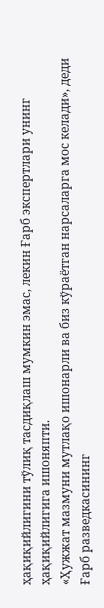ҳақиқийлигини тўлиқ тасдиқлаш мумкин эмас, лекин Ғарб экспертлари унинг ҳақиқийлигига ишоняпти.
«Ҳужжат мазмуни мутлақо ишонарли ва биз кўраётган нарсаларга мос келади», деди Ғарб разведкасининг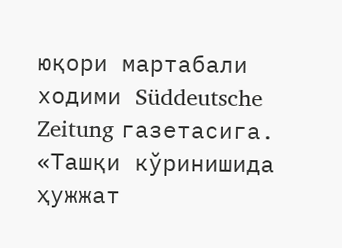юқори мартабали ходими Süddeutsche Zeitung газетасига. «Ташқи кўринишида ҳужжат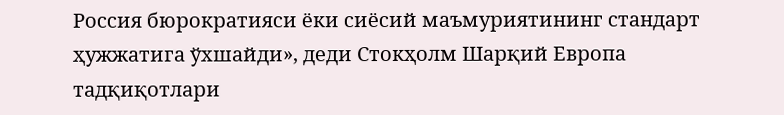Россия бюрократияси ёки сиёсий маъмуриятининг стандарт ҳужжатига ўхшайди», деди Стокҳолм Шарқий Европа тадқиқотлари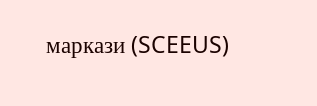маркази (SCEEUS)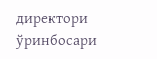директори ўринбосари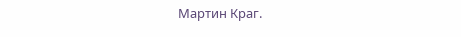Мартин Краг.